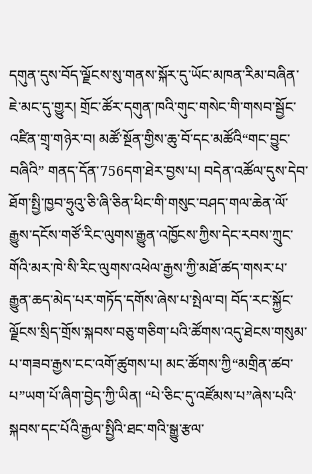དགུན་དུས་བོད་ལྗོངས་སུ་གནས་སྐོར་དུ་ཡོང་མཁན་རིམ་བཞིན་ཇེ་མང་དུ་གྱུར། གྲོང་ཚོར་དགུན་ཁའི་གུང་གསེང་གི་གསབ་སྦྱོང་འཛིན་གྲྭ་གཉེར་བ། མཚོ་སྔོན་གྱིས་ཆུ་བོ་དང་མཚོའི“གང་བྱུང་བཞིའི” གནད་དོན་756དག་ཐེར་བྱས་པ། བདེན་འཚོལ་དུས་དེབ་ཐོག་སྤྱི་ཁྱབ་ཧྲུའུ་ཅི་ཞི་ཅིན་ཕིང་གི་གསུང་བཤད་གལ་ཆེན་ལོ་རྒྱུས་དངོས་གཙོ་རིང་ལུགས་རྒྱུན་འཁྱོངས་ཀྱིས་དེང་རབས་ཀྲུང་གོའི་མར་ཁེ་སི་རིང་ལུགས་འཕེལ་རྒྱས་ཀྱི་མཐོ་ཚད་གསར་པ་རྒྱུན་ཆད་མེད་པར་གཏོད་དགོས་ཞེས་པ་སྤེལ་བ། བོད་རང་སྐྱོང་ལྗོངས་སྲིད་གྲོས་སྐབས་བཅུ་གཅིག་པའི་ཚོགས་འདུ་ཐེངས་གསུམ་པ་གཟབ་རྒྱས་ངང་འགོ་ཚུགས་པ། མང་ཚོགས་ཀྱི“མགྲིན་ཚབ་པ”ཡག་པོ་ཞིག་བྱེད་ཀྱི་ཡིན། “པེ་ཅིང་དུ་འཛོམས་པ”ཞེས་པའི་སྐབས་དང་པོའི་རྒྱལ་སྤྱིའི་ཐང་གའི་སྒྱུ་རྩལ་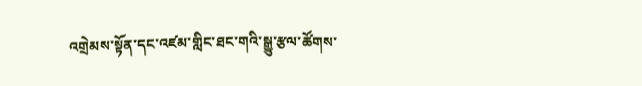འགྲེམས་སྟོན་དང་འཛམ་གླིང་ཐང་གའི་སྒྱུ་རྩལ་ཚོགས་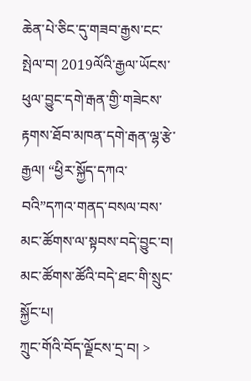ཆེན་པེ་ཅིང་དུ་གཟབ་རྒྱས་ངང་སྤེལ་བ། 2019ལོའི་རྒྱལ་ཡོངས་ཕུལ་བྱུང་དགེ་རྒན་གྱི་གཟེངས་རྟགས་ཐོབ་མཁན་དགེ་རྒན་ལྷ་རྩེ་རྒྱལ། “ཕྱིར་སྐྱོད་དཀའ་བའི”དཀའ་གནད་བསལ་བས་མང་ཚོགས་ལ་སྟབས་བདེ་བྱུང་བ། མང་ཚོགས་ཚོའི་བདེ་ཐང་གི་སྲུང་སྐྱོང་པ།
ཀྲུང་གོའི་བོད་ལྗོངས་དྲ་བ། >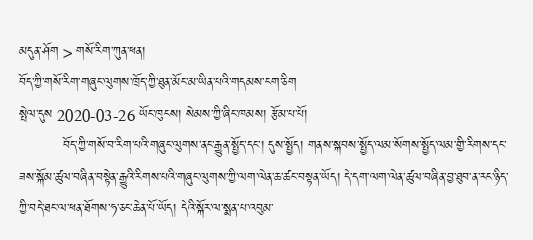མདུན་ཤོག > གསོ་རིག་ཀུན་ཕན།
བོད་ཀྱི་གསོ་རིག་གཞུང་ལུགས་ཁྲོད་ཀྱི་ཐུན་མོང་མ་ཡིན་པའི་གདམས་ངག་ཅིག
སྤེལ་དུས 2020-03-26 ཡོང་ཁུངས། སེམས་ཀྱི་ཞིང་ཁམས། རྩོམ་པ་པོ།
          བོད་ཀྱི་གསོ་བ་རིག་པའི་གཞུང་ལུགས་ནང་རྒྱུན་སྤྱོད་དང་། དུས་སྤྱོད། གནས་སྐབས་སྤྱོད་ལམ་སོགས་སྤྱོད་ལམ་གྱི་རིགས་དང་ཟས་སྐོམ་ཚུལ་བཞིན་བསྟེན་རྒྱུའི་རིགས་པའི་གཞུང་ལུགས་ཀྱི་ལག་ལེན་ཆ་ཚང་བསྟན་ཡོད། དེ་དག་ལག་ལེན་ཚུལ་བཞིན་བྱ་ཐུབ་ན་རང་ཉིད་ཀྱི་བདེ་ཐང་ལ་ཕན་ཐོགས་ཧ་ཅང་ཆེན་པོ་ཡོད། དེའི་སྐོར་ལ་སྨན་པ་འབུམ་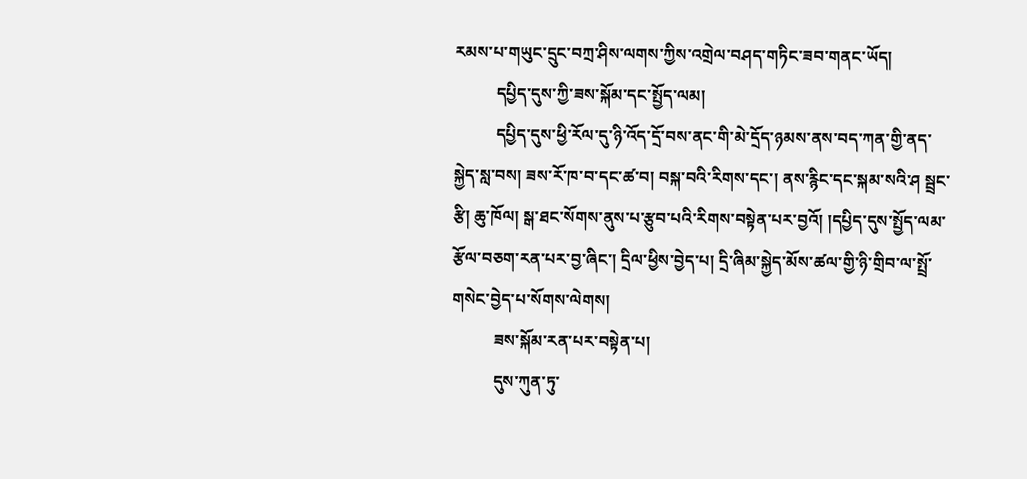རམས་པ་གཡུང་དྲུང་བཀྲ་ཤིས་ལགས་ཀྱིས་འགྲེལ་བཤད་གཏིང་ཟབ་གནང་ཡོད།
          དཔྱིད་དུས་ཀྱི་ཟས་སྐོམ་དང་སྤྱོད་ལམ།
          དཔྱིད་དུས་ཕྱི་རོལ་དུ་ཉི་འོད་དྲོ་བས་ནང་གི་མེ་དྲོད་ཉམས་ནས་བད་ཀན་གྱི་ནད་སྐྱེད་སླ་བས། ཟས་རོ་ཁ་བ་དང་ཚ་བ། བསྐ་བའི་རིགས་དང་། ནས་རྙིང་དང་སྐམ་སའི་ཤ སྦྲང་རྩི། ཆུ་ཁོལ། སྒ་ཐང་སོགས་ནུས་པ་རྩུབ་པའི་རིགས་བསྟེན་པར་བྱའོ། །དཔྱིད་དུས་སྤྱོད་ལམ་རྩོལ་བཅག་རན་པར་བྱ་ཞིང་། དྲིལ་ཕྱིས་བྱེད་པ། དྲི་ཞིམ་སྐྱེད་མོས་ཚལ་གྱི་ཉི་གྲིབ་ལ་སྤྲོ་གསེང་བྱེད་པ་སོགས་ལེགས།
          ཟས་སྐོམ་རན་པར་བསྟེན་པ།
          དུས་ཀུན་ཏུ་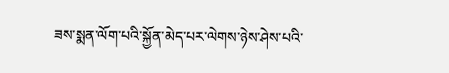ཟས་སྨན་ལོག་པའི་སྐྱོན་མེད་པར་ལེགས་ཉེས་ཤེས་པའི་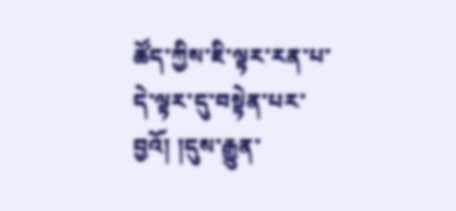ཚོད་ཀྱིས་ཇི་ལྟར་རན་པ་དེ་ལྟར་དུ་བསྟེན་པར་བྱའོ། །དུས་རྒྱུན་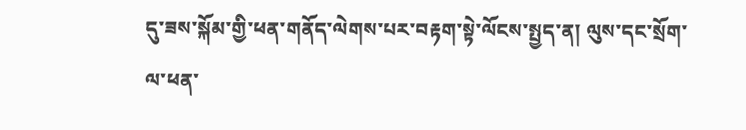དུ་ཟས་སྐོམ་གྱི་ཕན་གནོད་ལེགས་པར་བརྟག་སྟེ་ལོངས་སྤྱད་ན། ལུས་དང་སྲོག་ལ་ཕན་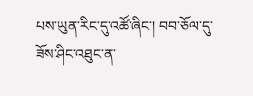པས་ཡུན་རིང་དུ་འཚོ་ཞིང་། བབ་ཅོལ་དུ་ཟོས་ཤིང་འཐུང་ན་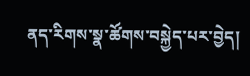ནད་རིགས་སྣ་ཚོགས་བསྐྱེད་པར་བྱེད།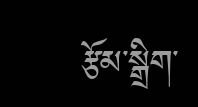རྩོམ་སྒྲིག་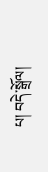པ། བདེ་སྒྲོལ།